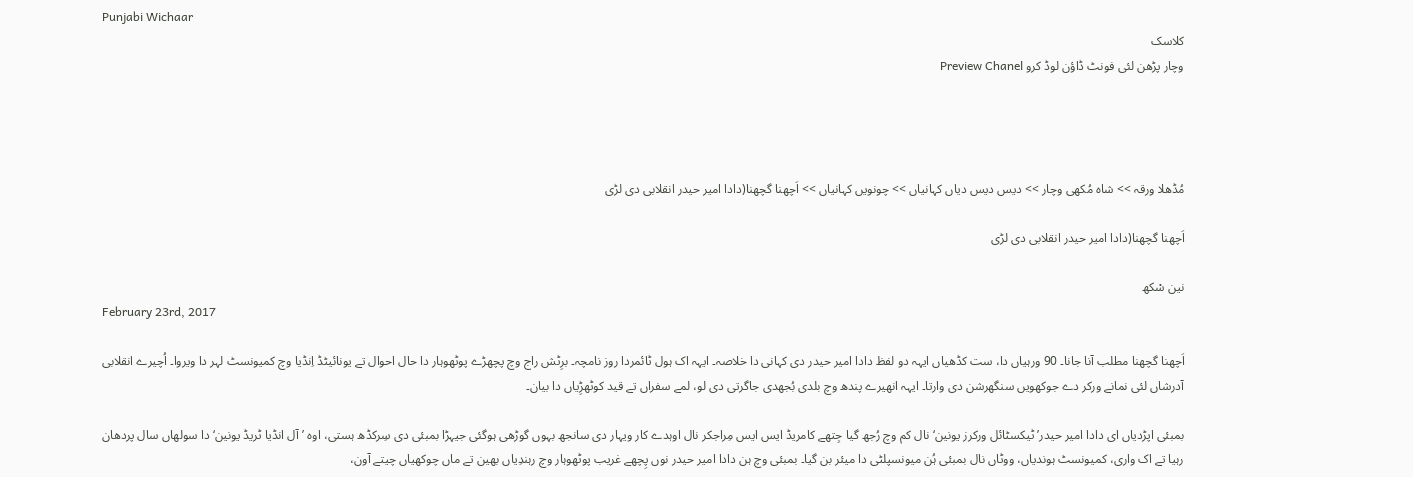Punjabi Wichaar
کلاسک
وچار پڑھن لئی فونٹ ڈاؤن لوڈ کرو Preview Chanel




مُڈھلا ورقہ >> شاہ مُکھی وچار >> دیس دیس دیاں کہانیاں >> چونویں کہانیاں >> اَچھنا گچھنا(دادا امیر حیدر انقلابی دی لڑی

اَچھنا گچھنا(دادا امیر حیدر انقلابی دی لڑی

نین سْکھ
February 23rd, 2017

اَچھنا گچھنا مطلب آنا جانا۔ 90 ورہیاں دا، ست کڈھیاں ایہہ دو لفظ دادا امیر حیدر دی کہانی دا خلاصہ۔ ایہہ اک ہول ٹائمردا روز نامچہ۔ برِٹش راج وچ پچھڑے پوٹھوہار دا حال احوال تے یونائیٹڈ اِنڈیا وچ کمیونسٹ لہر دا ویروا۔ اُچیرے انقلابی آدرشاں لئی نمانے ورکر دے جوکھویں سنگھرشن دی وارتا۔ ایہہ انھیرے پندھ وچ بلدی بُجھدی جاگرتی دی لو، لمے سفراں تے قید کوٹھڑِیاں دا بیان۔

بمبئی اپڑدیاں ای دادا امیر حیدر’ ٹیکسٹائل ورکرز یونین‘ نال کم وچ رُجھ گیا جِتھے کامریڈ ایس ایس مِراجکر نال اوہدے کار ویہار دی سانجھ بہوں گوڑھی ہوگئی جیہڑا بمبئی دی سِرکڈھ ہستی، اوہ ’آل انڈیا ٹریڈ یونین‘ دا سولھاں سال پردھان رہیا تے اک واری، کمیونسٹ ہوندیاں، ووٹاں نال بمبئی ہُن میونسپلٹی دا میئر بن گیا۔ بمبئی وچ ہن دادا امیر حیدر نوں پِچھے غریب پوٹھوہار وچ رہندِیاں بھین تے ماں چوکھیاں چیتے آون،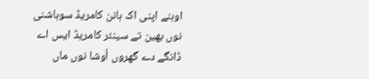اوہنے اپنی اک ہانن کامریڈ سوہاشنی نوں بھین تے سینئر کامریڈ ایس اے ڈانگے دے گھروں اُوشا نوں ماں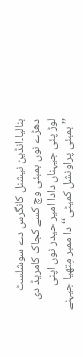بنالیا۔انڈین نیشنل کانگرس دے سوشلسٹ دھڑے نوں بمبئی وچ کسے کجاک کامریڈ دی لوڑ پئی جیہناں دادا امیر حیدر نوں اپنی ’’بمبئی پراونشل کمیٹی‘‘ دا ممبر مِتھیا جیہنے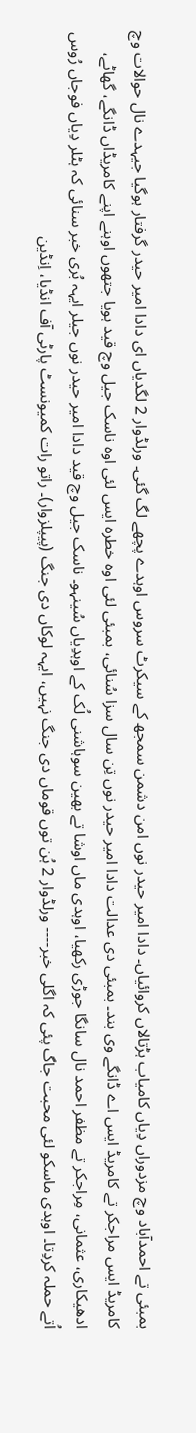بمبئی تے احمدآباد وچ مزدوراں دِیاں کامیاب ہڑتالاں کروائیاں۔ دادا امیر حیدر نوں امن دشمن سمجھ کے سیکرٹ سروس اوہدے پچھے لگ گئی۔ ورلڈوار 2 لگدیاں ای دادا امیر حیدر گرفتار ہوگیا جیہدے نال حوالات وچ کامریڈ ایس مراجکر تے کامریڈ ایس اے ڈانگے وی بند۔ بمبئی دی عدالت دادا امیر حیدر نوں تِن سال سزا سُنائی، بمبئی لئی اوہ خطرہ ایس لئی اوہ ناسک جیل وچ قید ہویا جتھوں اوہنے اپنے کامریڈاں ڈانگے، گھاٹے، ادھیکاری، عثمانی، مِراجکر تے مظفر احمد نال سانگا جوڑی رکھیا، اوہدی ماں اوشا تے بھین سوہاشنی لُک کے اوہدِیاں سُینہو۔ ناسک جیل وچ قید دادا امیر حیدر نوں جیلر ایہہ بُری خبر سنائی کہ ہٹلر دِیاں فوجاں رُوس اُتے حملہ کردِتا۔ اوہدی ماسکو لئی محبت جاگ پئی کہ اگلی خبر---- ورلڈوار 2 ہُن توں قوماں دی جنگ نہیں، ایہہ لوکاں دی جنگ (پیپلزوار)۔ راتو رات کمیونسٹ پارٹی آف انڈیا، اِنڈین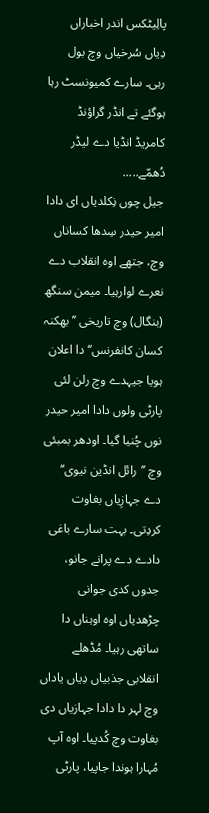پالِیٹکس اندر اخباراں دِیاں سُرخیاں وچ بول رہی۔ سارے کمیونسٹ رہا ہوگئے تے انڈر گراؤنڈ کامریڈ انڈیا دے لیڈر دُھمّے.....
جیل چوں نِکلدیاں ای دادا امیر حیدر سِدھا کساناں وچ، جتھے اوہ انقلاب دے نعرے لوارہیا۔ میمن سنگھ (بنگال) وچ تاریخی ’’بھکنہ کسان کانفرنس‘‘ دا اعلان ہویا جیہدے وچ رلن لئی پارٹی ولوں دادا امیر حیدر نوں چُنیا گیا۔ اودھر بمبئی وچ ’’رائل انڈین نیوی‘‘ دے جہازِیاں بغاوت کردِتی۔ بہت سارے باغی دادے دے پرانے جانو، جدوں کدی جوانی چڑھدیاں اوہ اوہناں دا ساتھی رہیا۔ مُڈھلے انقلابی جذبیاں دِیاں یاداں وچ لہر دا دادا جہازیاں دی بغاوت وچ کُدپیا۔ اوہ آپ مُہارا ہوندا جاپیا، پارٹی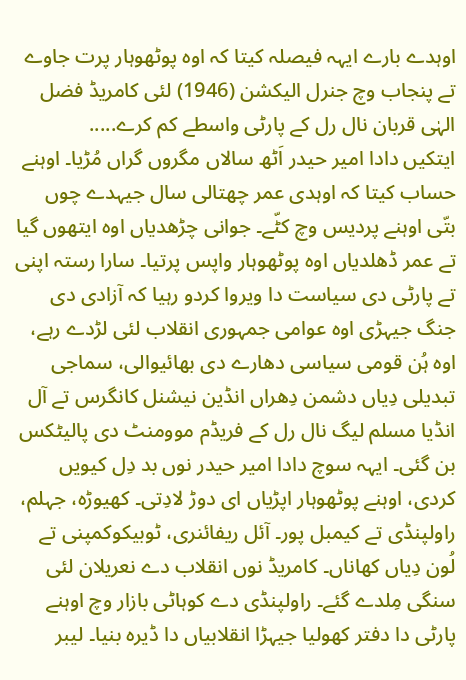اوہدے بارے ایہہ فیصلہ کیتا کہ اوہ پوٹھوہار پرت جاوے تے پنجاب وچ جنرل الیکشن (1946) لئی کامریڈ فضل الہٰی قربان نال رل کے پارٹی واسطے کم کرے.....
ایتکیں دادا امیر حیدر اَٹھ سالاں مگروں گراں مُڑیا۔ اوہنے حساب کیتا کہ اوہدی عمر چھتالی سال جیہدے چوں بتّی اوہنے پردیس وچ کٹّے۔ جوانی چڑھدیاں اوہ ایتھوں گیا تے عمر ڈھلدیاں اوہ پوٹھوہار واپس پرتیا۔ سارا رستہ اپنی تے پارٹی دی سیاست دا ویروا کردو رہیا کہ آزادی دی جنگ جیہڑی اوہ عوامی جمہوری انقلاب لئی لڑدے رہے، اوہ ہُن قومی سیاسی دھارے دی بھائیوالی، سماجی تبدیلی دِیاں دشمن دِھراں انڈین نیشنل کانگرس تے آل انڈیا مسلم لیگ نال رل کے فریڈم موومنٹ دی پالیٹکس بن گئی۔ ایہہ سوچ دادا امیر حیدر نوں بد دِل کیویں کردی، اوہنے پوٹھوہار اپڑیاں ای دوڑ لادِتی۔ کھیوڑہ، جہلم، راولپنڈی تے کیمبل پور۔ آئل ریفائنری، ٹوبیکوکمپنی تے لُون دِیاں کھاناں۔ کامریڈ نوں انقلاب دے نعریلان لئی سنگی مِلدے گئے۔ راولپنڈی دے کوہاٹی بازار وچ اوہنے پارٹی دا دفتر کھولیا جیہڑا انقلابیاں دا ڈیرہ بنیا۔ لیبر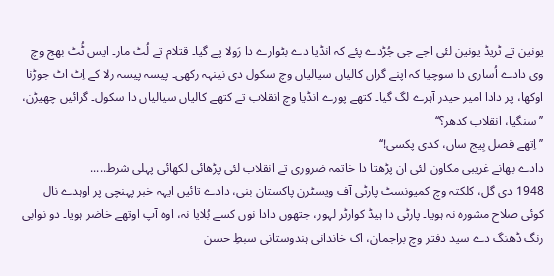یونین تے ٹریڈ یونین لئی اجے جی جُڑدے پئے کہ انڈیا دے بٹوارے دا رَولا پے گیا۔ قتلام تے لُٹ مار۔ ایس ٹُٹ بھج وچ وی دادے اُساری دا سوچیا کہ اپنے گراں کالیاں سیالیاں وچ سکول دی نینہہ رکھی۔ پیسہ پیسہ رلا کے اِٹ اٹ جوڑنا اوکھا، پر دادا امیر حیدر آہرے لگ گیا۔ کتھے پورے انڈیا وچ انقلاب تے کتھے کالیاں سیالیاں دا سکول۔ گرائیں چھیڑن،
’’سنگیا، انقلاب کدھر؟‘‘
’’اِتھے فصل بِیج ساں، کدی پکسی!‘‘
دادے بھانے غریبی مکاون لئی ان پڑھتا دا خاتمہ ضروری تے انقلاب لئی پڑھائی لکھائی پہلی شرط.....
1948 دی گل، کلکتہ وچ کمیونسٹ پارٹی آف ویسٹرن پاکستان بنی، دادے تائیں ایہہ خبر پہنچی پر اوہدے نال کوئی صلاح مشورہ نہ ہویا۔ پارٹی دا ہیڈ کوارٹر لہور، جتھوں دادا نوں کسے بُلایا نہ، اوہ آپ اوتھے خاضر ہویا۔ دو نوابی رنگ ڈھنگ دے سید دفتر وچ براجمان، اک خاندانی ہندوستانی سبطِ حسن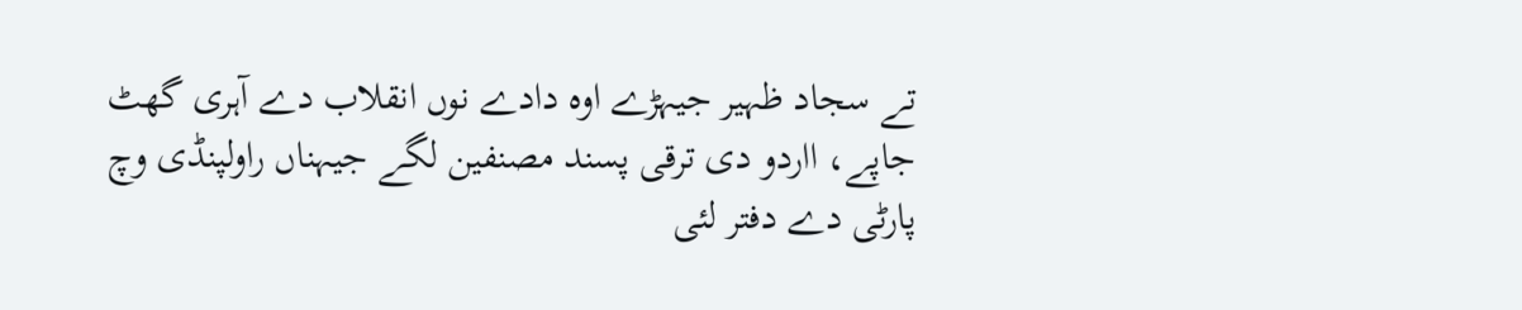تے سجاد ظہیر جیہڑے اوہ دادے نوں انقلاب دے آہری گھٹ جاپے، ااردو دی ترقی پسند مصنفین لگے جیہناں راولپنڈی وچ پارٹی دے دفتر لئی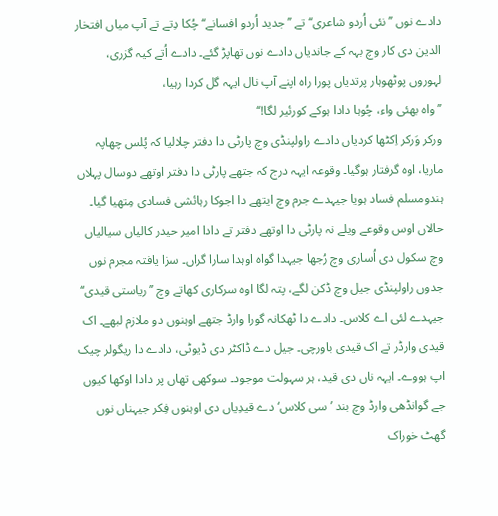دادے نوں ’’نئی اُردو شاعری‘‘ تے ’’جدید اُردو افسانے‘‘ چُکا دِتے تے آپ میاں افتخار الدین دی کار وچ بہہ کے جاندیاں دادے نوں تھاپڑ گئے۔ دادے اُتے کیہ گزری، لہوروں پوٹھوہار پرتدیاں پورا راہ اپنے آپ نال ایہہ گل کردا رہیا،
’’واہ بھئی واء، چُوہا دادا ہوکے کورئیر لگا!‘‘
ورکر وَرکر اِکٹھا کردیاں دادے راولپنڈی وچ پارٹی دا دفتر چلالیا کہ پُلس چھاپہ ماریا، اوہ گرفتار ہوگیا۔ وقوعہ ایہہ درج کہ جتھے پارٹی دا دفتر اوتھے دوسال پہلاں ہندومسلم فساد ہویا جیہدے جرم وچ ایتھے دا اجوکا رہائشی فسادی مِتھیا گیا۔ حالاں اوس وقوعے ویلے نہ پارٹی دا اوتھے دفتر تے دادا امیر حیدر کالیاں سیالیاں وچ سکول دی اُساری وچ رُجھا جیہدا گواہ اوہدا سارا گراں۔ سزا یافتہ مجرم نوں جدوں راولپنڈی جیل وچ ڈکن لگے، پتہ لگا اوہ سرکاری کھاتے وچ ’’ریاستی قیدی‘‘ جیہدے لئی اے کلاس۔ دادے دا ٹھکانہ گورا وارڈ جتھے اوہنوں دو ملازم لبھے۔ اک قیدی وارڈر تے اک قیدی باورچی۔ جیل دے ڈاکٹر دی ڈیوٹی، دادے دا ریگولر چیک اپ ہووے۔ ایہہ ناں دی قید، ہر سہولت موجود۔ سوکھی تھاں پر دادا اوکھا کیوں جے گوانڈھی وارڈ وچ بند ’سی کلاس‘ دے قیدِیاں دی اوہنوں فِکر جیہناں نوں گھٹ خوراک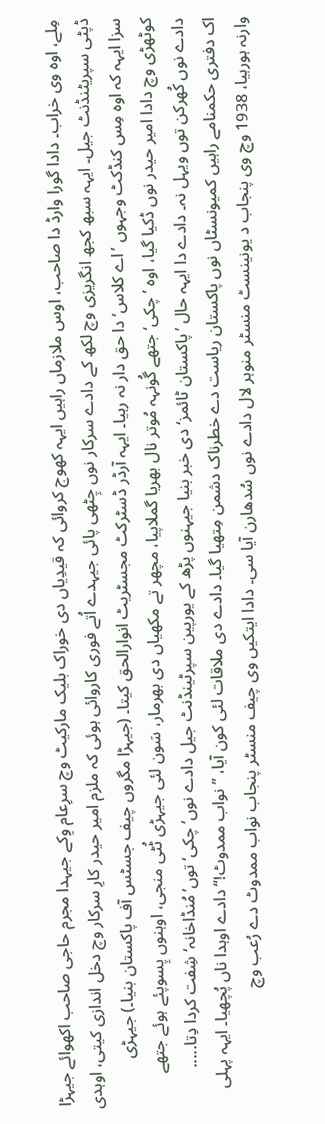مِلے، اوہ وی خراب۔ دادا گورا وارڈ دا صاحب، اوس ملازماں راہیں ایہہ کھوج کروائی کہ قیدِیاں دی خوراک بلیک مارکیٹ وچ سرِعام وِکے جیہدا مجرم حاجی صاحب اکھوائے جیہڑا ڈپٹی سپریٹنڈنٹ جیل۔ ایہہ سبھ کجھ انگریزی وچ لکھ کے دادے سرکار نوں چِٹھی پائی جیہدے اُتے فوری کاروائی ہوئی کہ ملزم امیر حیدر کارِ سرکار وچ دخل اندازی کیتی، اوہدی سزا ایہہ کہ اوہ مِس کنڈکٹ وجہوں ’اے کلاس‘ دا حق دار نہ رہیا۔ ایہہ آرڈر ڈسٹرکٹ مجسٹریٹ انوارالحق کیتا۔ (جیہڑا مگروں چیف جسٹس آف پاکستان بنیا۔) جیہڑی کوٹھڑی وچ دادا امیر حیدر نوں ڈکیا گیا، اوہ ’چکی‘ جتھے گُونہہ مُوتر نال بھریا گملاپیا، مچھر تے مکھیاں دی بھرمار، سَون لئی جیہڑی ٹُٹی منجی، اوہنوں پِسوپئے ہوئے جتھے دادے نوں کُھرکن توں ویہل نہ۔ دادے دا ایہہ حال ’پاکستان ٹائمز‘ دی خبر بنیا جیہنوں پڑھ کے یورپین سپرٹینڈنٹ جیل دادے نوں’چکی‘ توں’مُنڈاخانہ‘ شِفت کردا دِتا.....
اک دفتری حکمنامے راہیں کمیونسٹاں نوں پاکستان ریاست دے خطرناک دشمن مِتھیا گیا۔ دادے دی ملاقات لئی کون آیا، ’’نواب ممدوٹ!‘‘ دادے اوہدا ناں پُچھیا۔ ایہہ پہلی وارنہ ہورہیا، 1938 وچ وی پنجاب د یونینسٹ منسٹر منوہر لال دادے نوں سُدھارن آیا سی۔ دادا ایتکیں وی چیف منسٹر پنجاب نواب ممدوٹ دے رُعب وچ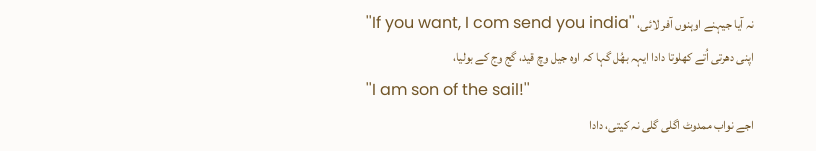نہ آیا جیہنے اوہنوں آفر لائی، ''If you want, I com send you india''
اپنی دھرتی اُتے کھلوتا دادا ایہہ بھُل گہا کہ اوہ جیل وچ قید، گج وج کے بولیا،
''I am son of the sail!''
اجے نواب ممدوٹ اگلی گلی نہ کیتی، دادا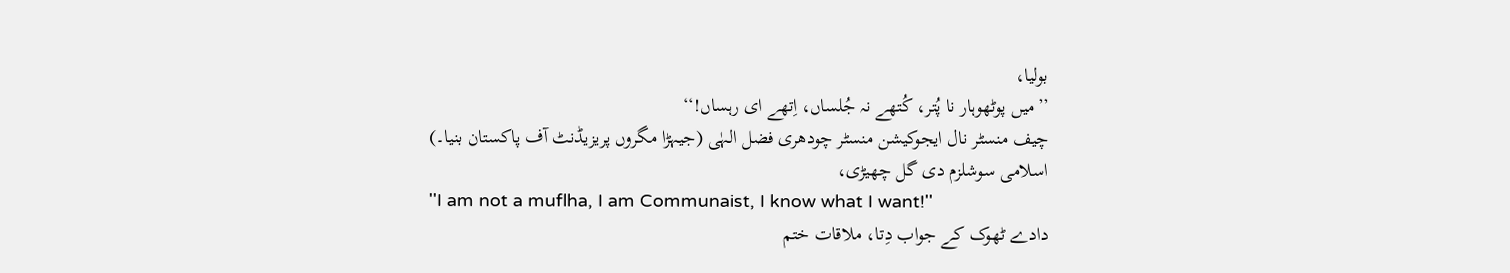بولیا،
’’میں پوٹھوہار نا پُتر، کُتھے نہ جُلساں، اِتھے ای رہساں!‘‘
چیف منسٹر نال ایجوکیشن منسٹر چودھری فضل الہٰی (جیہڑا مگروں پریزیڈنٹ آف پاکستان بنیا۔) اسلامی سوشلزم دی گل چھیڑی،
''I am not a muflha, I am Communaist, I know what I want!''
دادے ٹھوک کے جواب دِتا، ملاقات ختم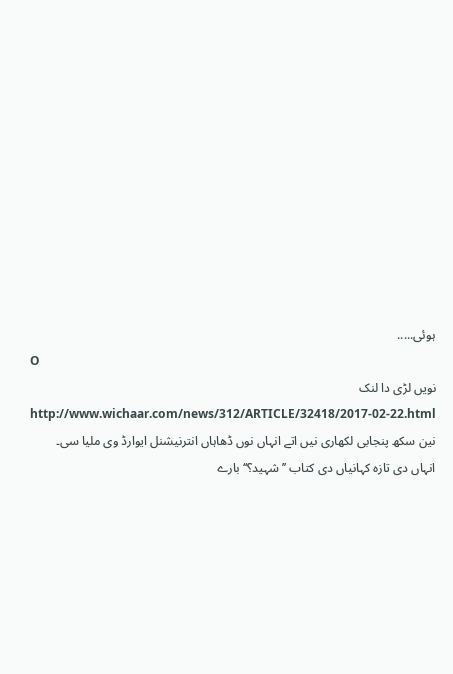ہوئی.....
O
نویں لڑی دا لنک
http://www.wichaar.com/news/312/ARTICLE/32418/2017-02-22.html
نین سکھ پنجابی لکھاری نیں اتے انہاں نوں ڈھاہاں انترنیشنل ایوارڈ وی ملیا سی۔ انہاں دی تازہ کہانیاں دی کتاب ’’شہید؟‘‘ بارے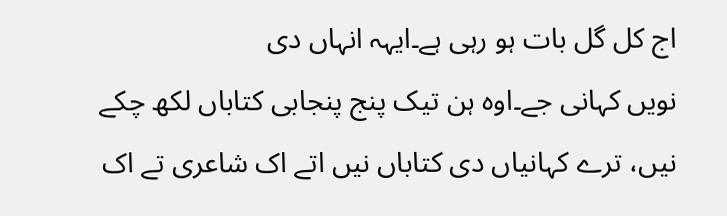اج کل گل بات ہو رہی ہے۔ایہہ انہاں دی
نویں کہانی جے۔اوہ ہن تیک پنج پنجابی کتاباں لکھ چکے نیں، ترے کہانیاں دی کتاباں نیں اتے اک شاعری تے اک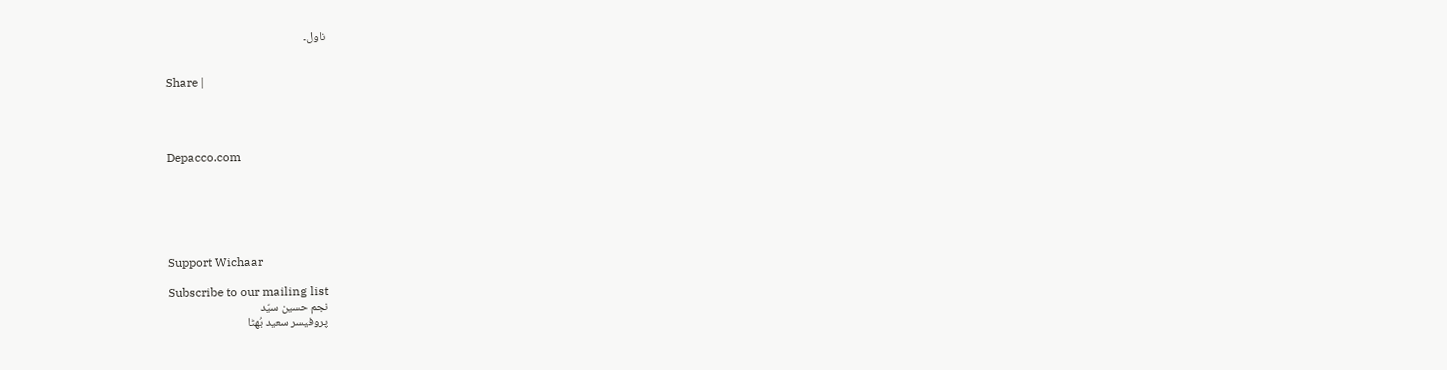ناول۔


Share |




Depacco.com






Support Wichaar

Subscribe to our mailing list
نجم حسین سیّد
پروفیسر سعید بُھٹا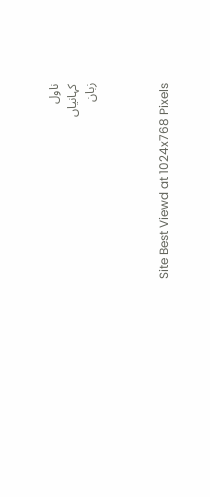ناول
کہانیاں
زبان



Site Best Viewd at 1024x768 Pixels